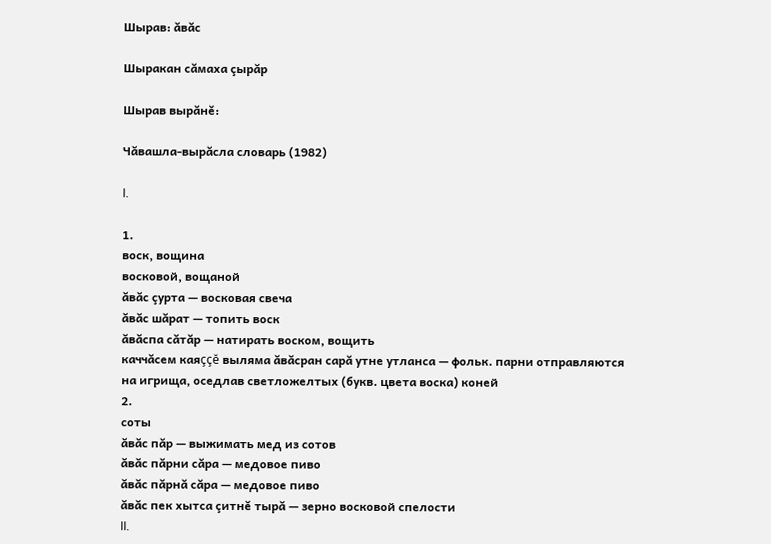Шырав: ăвăс

Шыракан сăмаха çырăр

Шырав вырăнĕ:

Чăвашла-вырăсла словарь (1982)

I.

1.
воск, вощина
восковой, вощаной
ăвăс çурта — восковая свеча
ăвăс шăрат — топить воск
ăвăспа сăтăр — натирать воском, вощить
каччăсем каяççĕ выляма ăвăсран сарă утне утланса — фольк. парни отправляются на игрища, оседлав светложелтых (букв. цвета воска) коней
2.
соты
ăвăс пăр — выжимать мед из сотов
ăвăс пăрни сăра — медовое пиво
ăвăс пăрнă сăра — медовое пиво
ăвăс пек хытса çитнĕ тырă — зерно восковой спелости
II.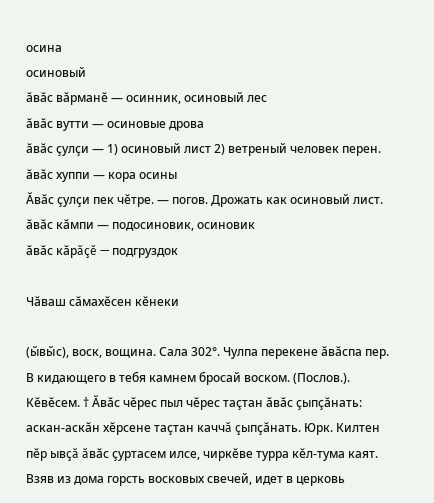осина
осиновый
ăвăс вăрманĕ — осинник, осиновый лес
ăвăс вутти — осиновые дрова
ăвăс çулçи — 1) осиновый лист 2) ветреный человек перен.
ăвăс хуппи — кора осины
Ăвăс çулçи пек чĕтре. — погов. Дрожать как осиновый лист.
ăвăс кăмпи — подосиновик, осиновик
ăвăс кăрăçĕ — подгруздок

Чăваш сăмахĕсен кĕнеки

(ы̆вы̆с), воск, вощина. Сала 302°. Чулпа перекене ăвăспа пер. В кидающего в тебя камнем бросай воском. (Послов.). Кĕвĕсем. † Ăвăс чĕрес пыл чĕрес таçтан ăвăс çыпçăнать: аскан-аскăн хĕрсене таçтан каччă çыпçăнать. Юрк. Килтен пĕр ывçă ăвăс çуртасем илсе, чиркĕве турра кĕл-тума каят. Взяв из дома горсть восковых свечей, идет в церковь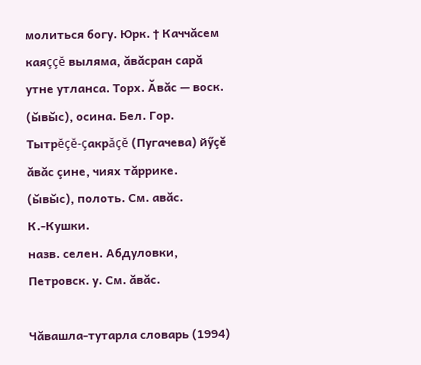молиться богу. Юрк. † Каччăсем каяççĕ выляма, ăвăсран сарă утне утланса. Торх. Ăвăс — воск.
(ы̆вы̆с), осина. Бел. Гор. Тытрĕçĕ-çакрăçĕ (Пугачева) йӳçĕ ăвăс çине, чиях тăррике.
(ы̆вы̆с), полоть. См. авăс. К.-Кушки.
назв. селен. Абдуловки, Петровск. у. См. ăвăс.

Чăвашла-тутарла словарь (1994)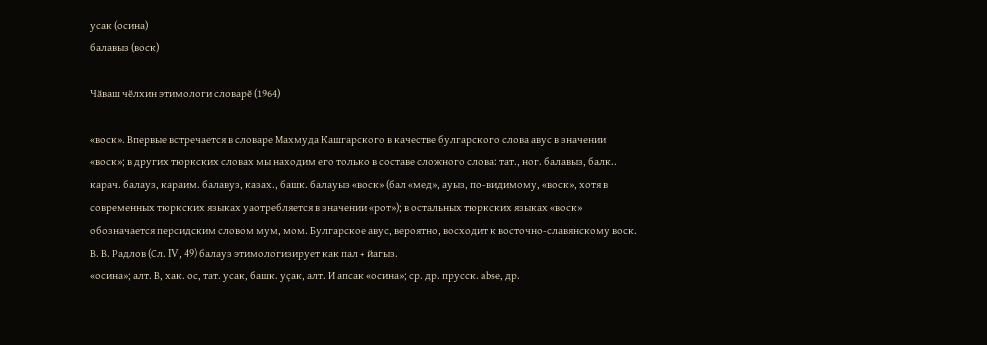усак (осина)
балавыз (воск)

Чӑваш чӗлхин этимологи словарĕ (1964)

«воск». Впервые встречается в словаре Махмуда Кашгарского в качестве булгарского слова авус в значении «воск»; в других тюркских словах мы находим его только в составе сложного слова: тат., ног. балавыз, балк.. карач. балауз, караим. балавуз, казах., башк. балауыз «воск» (бал «мед», ауыз, по-видимому, «воск», хотя в современных тюркских языках уаотребляется в значении «рот»); в остальных тюркских языках «воск» обозначается персидским словом мум, мом. Булгарское авус, вероятно, восходит к восточно-славянскому воск. В. В. Радлов (Сл. IV, 49) балауз этимологизирует как пал + йагыз.
«осина»; алт. В, хак. ос, тат. усак, башк. уçак, алт. И апсак «осина»; ср. др. прусск. absе, др.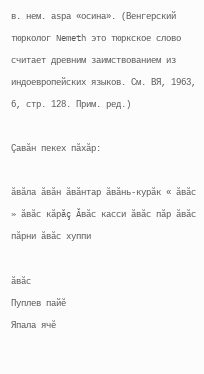в. нем. аsра «осина». (Венгерский тюрколог Nemeth это тюркское слово считает древним заимствованием из индоевропейских языков. См. ВЯ, 1963, 6, стр. 128. Прим. ред.)

Çавăн пекех пăхăр:

ăвăла ăвăн ăвăнтар ăвăнь-курăк « ăвăс » ăвăс кăрăç Ăвăс касси ăвăс пăр ăвăс пăрни ăвăс хуппи

ăвăс
Пуплев пайĕ
Япала ячĕ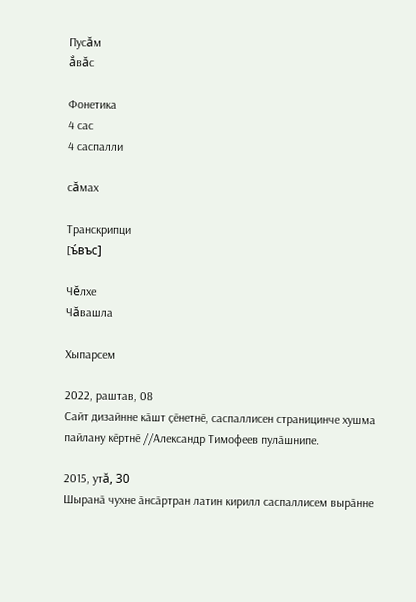Пусăм
ắвăс

Фонетика
4 сас
4 саспалли

сăмах

Транскрипци
[ъ́въс]

Чĕлхе
Чăвашла

Хыпарсем

2022, раштав, 08
Сайт дизайнне кӑшт ҫӗнетнӗ, саспаллисен страницинче хушма пайлану кӗртнӗ //Александр Тимофеев пулӑшнипе.

2015, утă, 30
Шыранӑ чухне ӑнсӑртран латин кирилл саспаллисем вырӑнне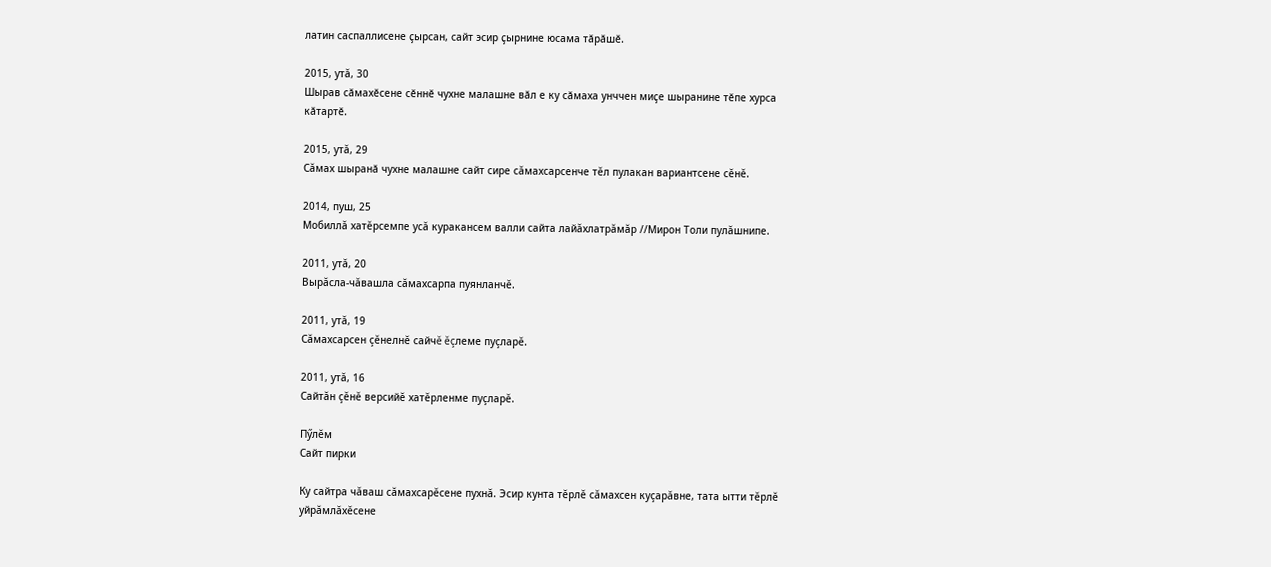латин саспаллисене ҫырсан, сайт эсир ҫырнине юсама тӑрӑшӗ.

2015, утă, 30
Шырав сӑмахӗсене сӗннӗ чухне малашне вӑл е ку сӑмаха унччен миҫе шыранине тӗпе хурса кӑтартӗ.

2015, утă, 29
Сăмах шыранӑ чухне малашне сайт сире сăмахсарсенче тĕл пулакан вариантсене сĕнĕ.

2014, пуш, 25
Мобиллă хатĕрсемпе усă куракансем валли сайта лайăхлатрăмăр //Мирон Толи пулăшнипе.

2011, утă, 20
Вырăсла-чăвашла сăмахсарпа пуянланчĕ.

2011, утă, 19
Сăмахсарсен çĕнелнĕ сайчĕ ĕçлеме пуçларĕ.

2011, утă, 16
Сайтăн çĕнĕ версийĕ хатĕрленме пуçларĕ.

Пӳлĕм
Сайт пирки

Ку сайтра чăваш сăмахсарĕсене пухнă. Эсир кунта тĕрлĕ сăмахсен куçарăвне, тата ытти тĕрлĕ уйрăмлăхĕсене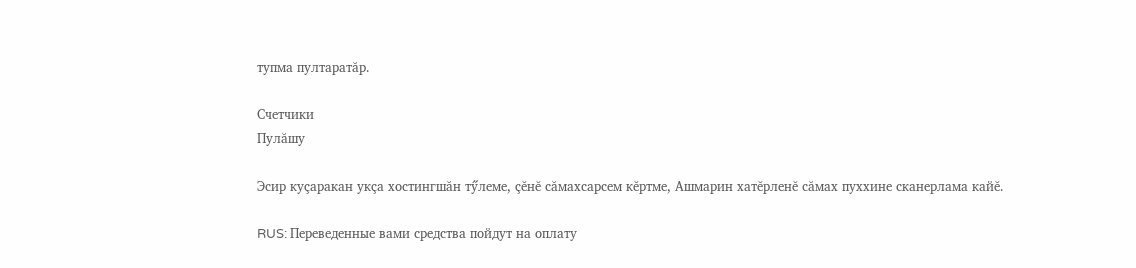тупма пултаратăр.

Счетчики
Пулăшу

Эсир куçаракан укçа хостингшăн тӳлеме, çĕнĕ сăмахсарсем кĕртме, Ашмарин хатĕрленĕ сăмах пуххине сканерлама кайĕ.

RUS: Переведенные вами средства пойдут на оплату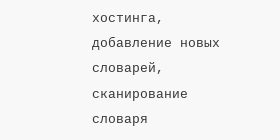хостинга, добавление новых словарей, сканирование словаря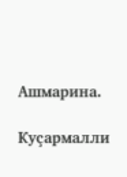Ашмарина.

Куçармалли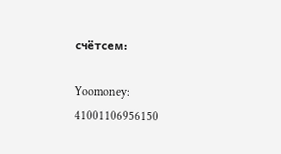счётсем:

Yoomoney: 41001106956150